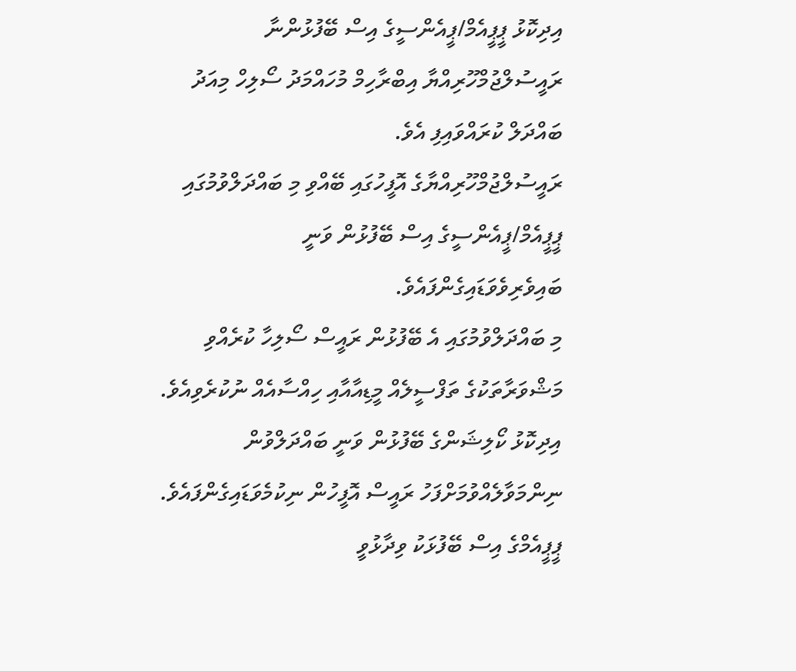އިދިކޮޅު ޕީޕީއެމް/ޕީއެންސީގެ އިސް ބޭފުޅުންނާ ރައީސުލްޖުމްހޫރިއްޔާ އިބްރާހިމް މުހައްމަދު ސޯލިހް މިއަދު ބައްދަލް ކުރައްވައިފި އެވެ.
ރައީސުލްޖުމްހޫރިއްޔާގެ އޮފީހުގައި ބޭއްވި މި ބައްދަލްވުމުގައި ޕީޕީއެމް/ޕީއެންސީގެ އިސް ބޭފުޅުން ވަނީ ބައިވެރިވެވަޑައިގެންފައެވެ.
މި ބައްދަލްވުމުގައި އެ ބޭފުޅުން ރައީސް ސޯލިހާ ކުރެއްވި މަޝްވަރާތަކުގެ ތަފްސީލެއް މީޑިއާއާއި ހިއްސާއެއް ނުކުރެވިއެވެ. އިދިކޮޅު ކޯލިޝަންގެ ބޭފުޅުން ވަނީ ބައްދަލްވުން ނިންމަވާލެއްވުމަށްފަހު ރައީސް އޮފީހުން ނިކުމެވަޑައިގެންފައެވެ.
ޕީޕީއެމްގެ އިސް ބޭފުޅަކު ވިދާޅުވީ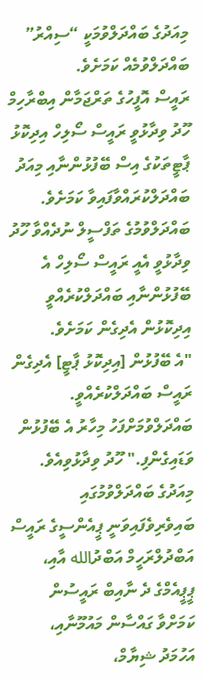މިއަދުގެ ބައްދަލްވުމަކީ “ސިއްރު” ބައްދަލްވުމެއް ކަމަށެވެ.
ރައީސް އޮފީހުގެ ތަރްޖަމާން އިބްރާހިމް ހޫދު ވިދާޅުވީ ރައީސް ސޯލިހް އިދިކޮޅު ޕާޓީތަކުގެ އިސް ބޭފުޅުންނާއި މިއަދު ބައްދަލްކުރައްވާފައިވާ ކަމަށެވެ. ބައްދަލްވުމުގެ ތަފްސީލް ނުދެއްވާ ހޫދު ވިދާޅުވީ އެއީ ރައީސް ސޯލިހް އެ ބޭފުޅުންނާއި ބައްދަލްކުރެއްވީ އިދިކޮޅުން އެދިގެން ކަމަށެވެ.
"އެ ބޭފުޅުން [އިދިކޮޅު ޕާޓީ] އެދިގެން ރައީސް ބައްދަލްކުރެއްވީ. ބައްދަލްވުމަށްފަހު މިހާރު އެ ބޭފުޅުން ވަޑައިގެންފި." ހޫދު ވިދާޅުވިއެވެ.
މިއަދުގެ ބައްދަލްވުމުގައި ބައިވެރިވެފައިވަނީ ޕީއެންސީގެ ރައީސް އަބްދުލްރަހީމް އަބްދުالله އާއި، ޕީޕީއެމްގެ ދެ ނާއިބް ރައީސުން ކަމަށްވާ ގައްސާން މައުމޫނާއި، އަހުމަދު ޝިޔާމް،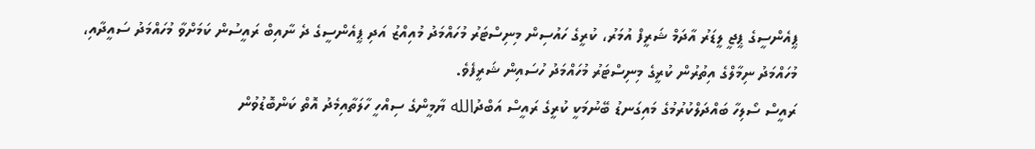ޕީއެންސީގެ ޕީޖީ ލީޑަރު އާދަމް ޝަރީފް އުމަރު، ކުރީގެ ހައުސިން މިނިސްޓަރު މުހައްމަދު މުއިއްޒު އަދި ޕީއެންސީގެ ދެ ނާއިބް ރައީސުން ކަމަށްވާ މުހައްމަދު ސައީދާއި، މުހައްމަދު ނިމާލްގެ އިތުރުން ކުރީގެ މިނިސްޓަރު މުހައްމަދު ހުސައިން ޝަރީފެވެ.
ރައީސް ސޯލިހާ ބައްދަލްކުރުމުގެ މައިގަނޑު ބޭނުމަކީ ކުރީގެ ރައީސް އަބްދުالله ޔާމީންގެ ސިއްހީ ހާލަތާއިމެދު އޮތް ކަންބޮޑުވުން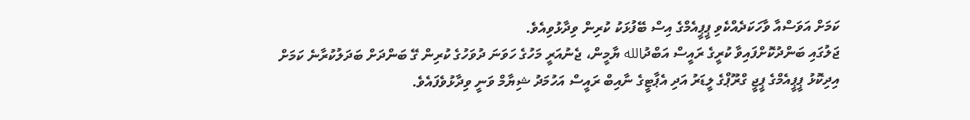ކަމަށް އަވަސްއާ ވާހަކަދެއްކެވި ޕީޕީއެމްގެ އިސް ބޭފުޅަކު ކުރިން ވިދާޅުވިއެވެ.
ޖަލުގައި ބަންދުކޮށްފައިވާ ކުރީގެ ރައީސް އަބްދުالله ޔާމީން، ޖެނުއަރީ މަހުގެ ހަވަނަ ދުވަހުގެ ކުރިން ގޭ ބަންދަށް ބަދަލުކުރާނެ ކަމަށް އިދިކޮޅު ޕީޕީއެމްގެ ޕީޖީ ގްރޫޕްގެ ލީޑަރު އަދި އެޕާޓީގެ ނާއިބް ރައީސް އަހުމަދު ޝިޔާމް ވަނީ ވިދާޅުވެފައެވެ.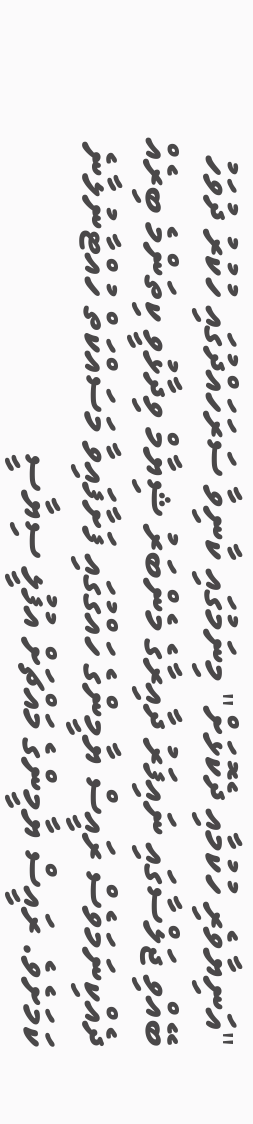"އަނިޔާވެރި ހުކުމާއި ދެކޮޅަށް" މިނަމުގައި ކާނިވާ ސަރަހައްދުގައި ހުކުރު ދުވަހު ބޭއްވި ޖަލްސާގައި ނައިފަރު ދާއިރާގެ މެންބަރު ޝިޔާމް ވިދާޅުވީ ކިތަންމެ ބިރެއް ދެއްކިނަމަވެސް ރައީސް ޔާމީންގެ ހައްގުގައި ފަށާފައިވާ މަސައްކަތް ހުއްޓާނުލާނެ ކަމަށެވެ. ރައީސް ޔާމީންގެ މައްޗަށް އުފުލީ ސިޔާސީ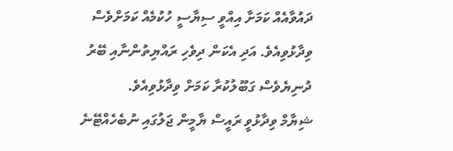ދައުވާއެއް ކަމަށާ އިއްވީ ސިޔާސީ ހުކުމެއް ކަމަށްވެސް ވިދާޅުވިއެވެ. އަދި އެކަން ދިވެހި ރައްޔިތުންނާއި ބޭރު ދުނިޔެވެސް ގަބޫލުކުރާ ކަމަށް ވިދާޅުވިއެވެ.
ޝިޔާމް ވިދާޅުވީ ރައީސް ޔާމީން ޖަލުގައި ނުބެހެއްޓޭނެ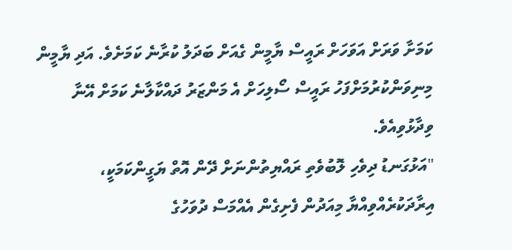ކަމަށާ ވަރަށް އަވަހަށް ރައީސް ޔާމީން ގެއަށް ބަދަލު ކުރާނެ ކަމަށެވެ. އަދި ޔާމީން މިނިވަންކުރުމަށްފަހު ރައީސް ސޯލިހަށް އެ މަންޒަރު ދައްކާލާނެ ކަމަށް އޭނާ ވިދާޅުވިއެވެ.
"އަޅުގަނޑު ދިވެހި ލޮބުވެތި ރައްޔިތުންނަށް ދޭން އޮތް ޔަގީންކަމަކީ، އިރާދަކުރެއްވިއްޔާ މިއަދުން ފެށިގެން އެއްމަސް ދުވަހުގެ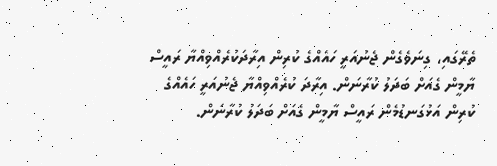ތެރޭގައި، ގިނަވެގެން ޖެނުއަރީ ހައެއްގެ ކުރިން އިރާދަކުރެއްވިއްޔާ ރައީސް ޔާމީން ގެއަށް ބަދަލު ކުރާނަން. އިރާދަ ކުރެއްވިއްޔާ ޖެނުއަރީ ހައެއްގެ ކުރިން އަޅުގަނޑުމެން ރައީސް ޔާމީން ގެއަށް ބަދަލު ކުރާނަން.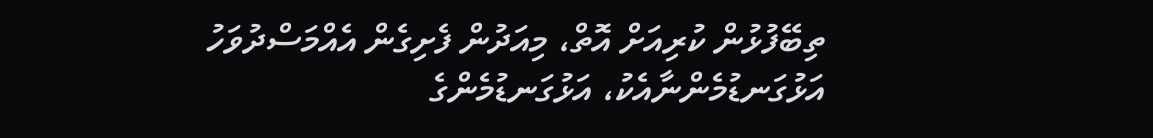ތިބޭފުޅުން ކުރިއަށް އޮތް، މިއަދުން ފެށިގެން އެއްމަސްދުވަހު އަޅުގަނޑުމެންނާއެކު، އަޅުގަނޑުމެންގެ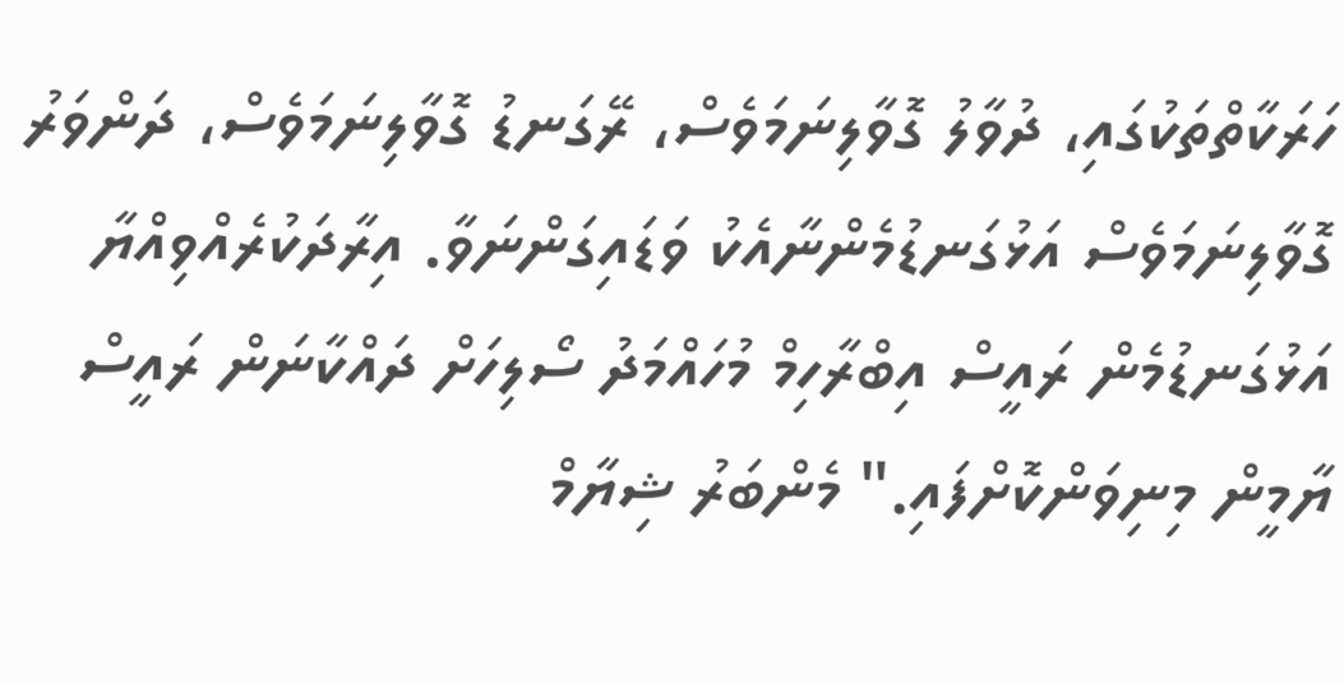ހަރަކާތްތަކުގައި، ދުވާލު ގޮވާލިނަމަވެސް، ރޭގަނޑު ގޮވާލިނަމަވެސް، ދަންވަރު ގޮވާލިނަމަވެސް އަޅުގަނޑުމެންނާއެކު ވަޑައިގަންނަވާ. އިރާދަކުރެއްވިއްޔާ އަޅުގަނޑުމެން ރައީސް އިބްރާހިމް މުހައްމަދު ސޯލިހަށް ދައްކާނަން ރައީސް ޔާމީން މިނިވަންކޮށްފައި." މެންބަރު ޝިޔާމް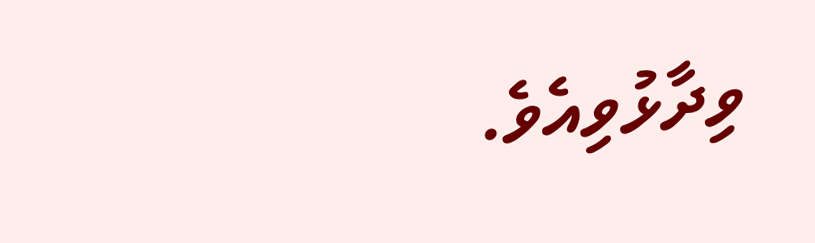ވިދާޅުވިއެވެ.